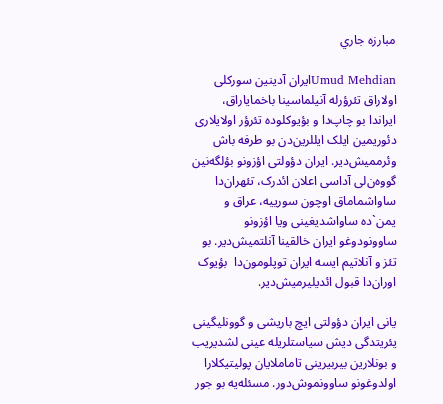مبارزه جاري

Umud Mehdianایران آدینین سورکلی اولاراق تئرؤرله آنیلماسینا باخمایاراق، ایراندا بو چاپ‌دا و بؤیوکلو‌ده تئرؤر اولایلاری دئوریمین ایلک ایللرین‌دن بو طرفه باش وئرممیش‌دیر. ایران دؤولتی اؤزونو بؤلگه‌نین گووه‌ن‌لی آداسی اعلان ائد‌رک، تئهران‌دا ساواشماماق اوچون سورییه، عراق و یمن`ده ساواشدیغینی ویا اؤزونو ساوونودوغو ایران خالقینا آنلتمیش‌دیر. بو تئز و آنلاتیم ایسه ایران توپلومون‌دا  بؤیوک اوران‌دا قبول ائدیلیرمیش‌دیر.

یانی ایران دؤولتی ایچ باریشی و گوونلیگینی یئریتدگی دیش سیاستلریله عینی لشدیریب و بونلارین بیربیرینی تاماملایان پولیتیکلارا اولدوغونو ساوونموش‌دور. مسئله‌یه بو جور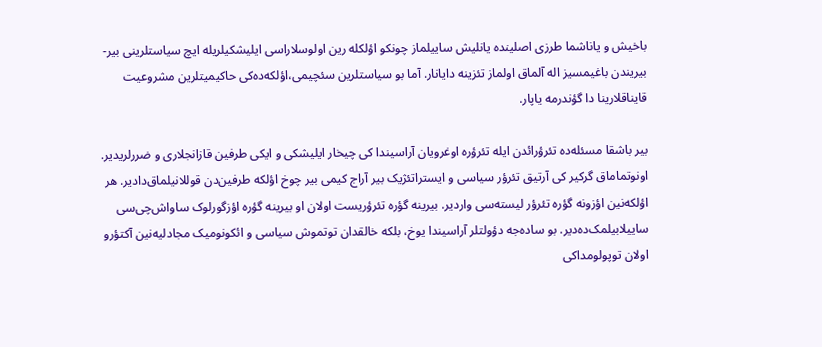باخیش و یاناشما طرزی اصلینده یانلیش ساییلماز چونکو اؤلکله رین اولوسلاراسی ایلیشکیلریله ایچ سیاستلرینی بیر-بیریندن باغیمسیز اله آلماق اولماز تئزینه دایانار. آما بو سیاستلرین سئچیمی،اؤلکه‌ده‌کی حاکیمیتلرین مشروعیت قایناقلارینا دا گؤندرمه یاپار.

بیر باشقا مسئله‌ده تئرؤرائد‌ن ایله تئرؤره اوغرویان آراسیندا کی چیخار ایلیشکی و ایکی طرفین قازانجلاری و ضررلریدیر. اونوتماماق گرکیر کی آرتیق تئرؤر سیاسی و ایستراتئژیک بیر آراج کیمی بیر چوخ اؤلکه طرفین‌دن قوللانیلماق‌دادیر. هر اؤلکه‌نین اؤزونه گؤره تئرؤر لیسته‌سی واردیر. بیرینه گؤره تئرؤریست اولان او بیرینه گؤره اؤزگورلوک ساواش‌چی‌سی ساییلابیلمک‌ده‌دیر. بو ساده‌جه دؤولتلر آراسیندا یوخ، بلکه خالقدان توتموش سیاسی و ائکونومیک مجاد‌لیه‌نین آکتؤرو اولان توپولومداکی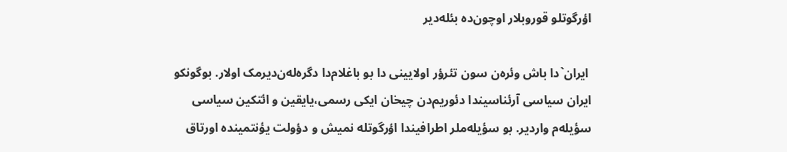اؤرگوتلو قوروبلار اوچون‌ده بئله‌دیر

 ایران`دا باش وئره‌ن سون تئرؤر اولایینی دا بو باغلام‌دا دگره‌له‌ن‌دیرمک اولار. بوگونکو ایران سیاسی آرئناسیندا دئوریم‌دن چیخان ایکی رسمی،یایقین و ائتکین سیاسی سؤیله‌م واردیر. بو سؤیله‌ملر اطرافیندا اؤرگوتله نمیش و دؤولت یؤنتمینده اورتاق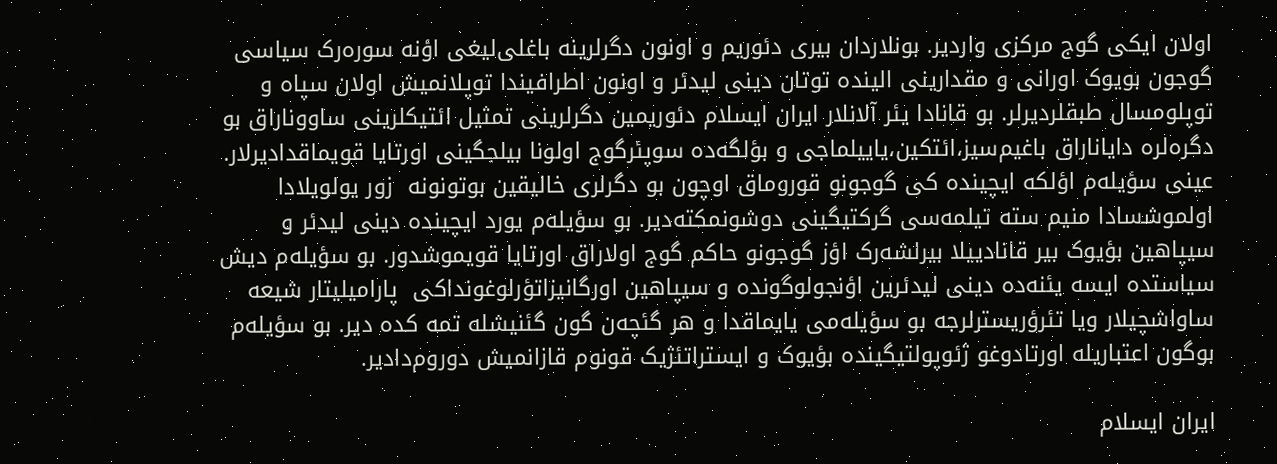اولان ایکی گوج مرکزی واردیر. بونلاردان بیری دئوریم و اونون دگرلرینه باغلی‌لیغی اؤنه سوره‌رک سیاسی گوجون بویوک اورانی و مقدارینی الینده توتان دینی لیدئر و اونون اطرافیندا توپلانمیش اولان سپاه و توپلومسال طبقلردیرلر. بو قانادا یئر آلانلار ایران ایسلام دئوریمین دگرلرینی تمثیل ائتیکلرینی ساووناراق بو دگره‌لره دایاناراق باغیم‌سیز،ائتکین،یاییلماجی و بؤلگه‌ده سوپئرگوج اولونا بیلجگینی اورتایا قویماقدادیرلار. عینی سؤیله‌م اؤلکه ایچینده کی گوجونو قوروماق اوچون بو دگرلری خالیقین بوتونونه  زور یولویلادا اولموشسادا منیم سته تیلمه‌سی گرکتیگینی دوشونمکته‌دیر. بو سؤیله‌م یورد ایچینده دینی لیدئر و سیپاهین بؤیوک بیر قانادییلا بیرلشه‌رک اؤز گوجونو حاکم گوج اولاراق اورتایا قویموشدور. بو سؤیله‌م دیش سیاستده ایسه یئنه‌ده دینی لیدئرین اؤنجولوگونده و سیپاهین اورگانیزاتؤرلوغونداکی  پارامیلیتار شیعه ساواشچیلار ویا تئرؤریسترلرجه بو سؤیله‌می یایماقدا و هر گئچه‌ن گون گئنیشله تمه کده دیر. بو سؤیله‌م بوگون اعتباریله اورتادوغو ژئوپولتیگینده بؤیوک و ایستراتئژیک قونوم قازانمیش دوروم‌دادیر.

ایران ایسلام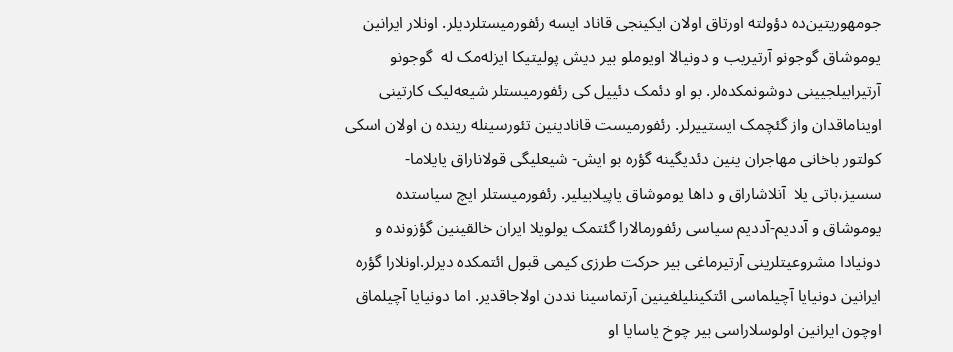جومهوریتین‌ده دؤولته اورتاق اولان ایکینجی قاناد ایسه رئفورمیستلردیلر. اونلار ایرانین یوموشاق گوجونو آرتیریب و دونیالا اویوملو بیر دیش پولیتیکا ایزله‌مک له  گوجونو آرتیرابیلجیینی دوشونمکده‌لر. بو او دئمک دئییل کی رئفورمیستلر شیعه‌لیک کارتینی اویناماقدان واز گئچمک ایستییرلر. رئفورمیست قانادینین تئورسینله رینده ن اولان اسکی کولتور باخانی مهاجران ینین دئدیگینه گؤره بو ایش- شیعلیگی قولاناراق یایلاما-  سسیز،باتی یلا  آنلاشاراق و داها یوموشاق یاپیلابیلیر. رئفورمیستلر ایچ سیاستده  یوموشاق و آددیم-آددیم سیاسی رئفورمالارا گئتمک یولویلا ایران خالقینین گؤزونده و دونیادا مشروعیتلرینی آرتیرماغی بیر حرکت طرزی کیمی قبول ائتمکده دیرلر.اونلارا گؤره ایرانین دونیایا آچیلماسی ائتکینلیلغینین آرتماسینا ند‌دن اولاجاقدیر. اما دونیایا آچیلماق اوچون ایرانین اولوسلاراسی بیر چوخ یاسایا او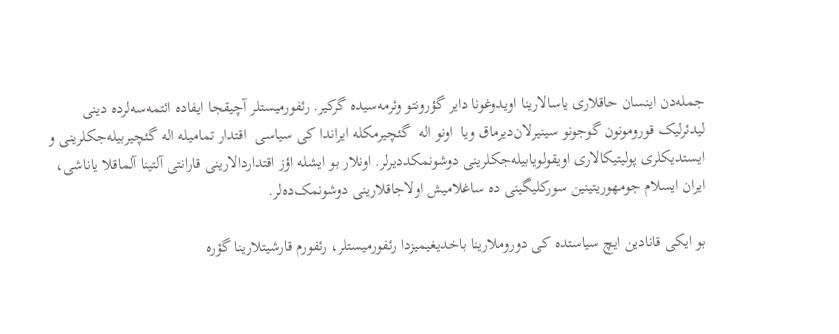جمله‌دن اینسان حاقلاری یاسالارینا اویدوغونا دایر گؤرونتو وئرمه‌سیده گرکیر. رئفورمیستلر آچیقجا ایفاده ائتمه‌سه‌لرده دینی لیدئرلیک قورومونون گوجونو سینیرلان‌دیرماق ویا  اونو اله  گئچیرمکله ایراندا کی سیاسی  اقتدار تمامیله اله گئچیربیله‌جکلرینی و ایستدیکلری پولیتیکالاری اویقولویابیله‌جکلرینی دوشونمکددیرلر. اونلار بو ایشله اؤز اقتدار‌دالارینی قارانتی آلتینا آلماقلا یاناشی، ایران ایسلام جومهوریتینین سورکلیگینی ده ساغلامیش اولاجاقلارینی دوشونمک‌ده‌لر.

بو ایکی قانادین ایچ سیاستده کی دوروملارینا باخدیغیمیزدا رئفورمیستلر، رئفورم قارشیتلارینا گؤره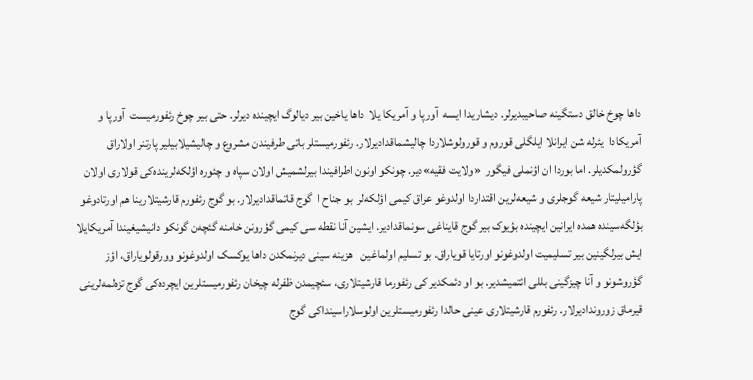داها چوخ خالق دستگینه صاحیبدیرلر. دیشاریدا ایسه  آورپا و آمریکا یلا  داها یاخین بیر دیالوگ ایچینده دیرلر. حتی بیر چوخ رئفورمیست  آورپا و آمریکادا  یئرله شن ایرانلا ایلگلی قوروم و قورولوشلاردا چالیشماقدادیرلار. رئفورمیستلر باتی طرفیندن مشروع و چالیشیلابیلیر پارتنر اولاراق گؤرولمکدیلر. اما بوردا ان اؤنملی فیگور  «ولایت فقیه»دیر. چونکو اونون اطرافیندا بیرلشمیش اولان سپاه و چئوره اؤلکه‌لرینده‌کی قولاری اولان پارامیلیتار شیعه گوجلری و شیعه‌لرین اقتداردا اولدوغو عراق کیمی اؤلکه‌لر  بو جناح ا  گوج قاتماقدادیرلار. بو گوج رئفورم قارشیتلارینا هم اورتادوغو بؤلگه‌سینده همده ایرانین ایچینده بؤیوک بیر گوج قایناغی سونماقدادیر. ایشین آنا نقطه سی کیمی گؤرونن خامنه گئچه‌ن گونکو دانیشیغیندا آمریکایلا ایش بیرلگینین بیر تسلیمیت اولدوغونو اورتایا قویاراق. بو تسلیم اولماغین   هزینه سینی دیرنمکدن داها یوکسک اولدوغونو وورقولویاراق، اؤز گؤروشونو و آنا چیزگینی بللی ائتمیشدیر. بو او دئمکدیر کی رئفورما قارشیتلاری، سئچیمدن ظفرله چیخان رئفورمیستلرین ایچرده‌کی گوج تزه‌لمه‌لرینی قیرماق زوروندادیرلار. رئفورم قارشیتلاری عینی حالدا رئفورمیستلرین اولوسلاراسینداکی گوج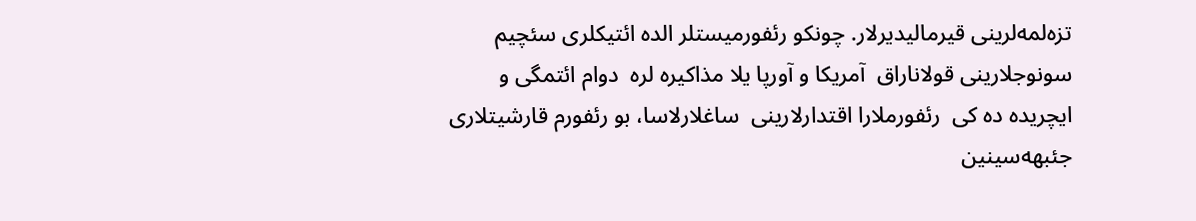تزه‌لمه‌لرینی قیرمالیدیرلار. چونکو رئفورمیستلر الده ائتیکلری سئچیم سونوجلارینی قولاناراق  آمریکا و آورپا یلا مذاکیره لره  دوام ائتمگی و ایچریده ده کی  رئفورملارا اقتدارلارینی‌  ساغلارلاسا، بو رئفورم قارشیتلاری جئبهه‌سینین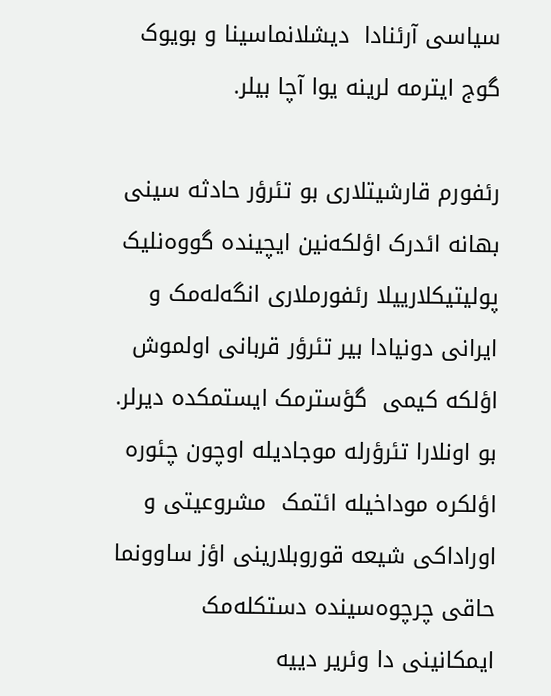سیاسی آرئنادا  دیشلانماسینا و بویوک گوج ایترمه لرینه یوا آچا بیلر.

رئفورم قارشیتلاری بو تئرؤر حادثه سینی بهانه ائد‌رک اؤلکه‌نین ایچینده گووه‌نلیک پولیتیکلارییلا رئفورملاری انگه‌له‌مک و ایرانی دونیادا بیر تئرؤر قربانی اولموش اؤلکه کیمی  گؤسترمک ایستمکده دیرلر. بو اونلارا تئرؤرله موجادیله اوچون چئوره اؤلکره موداخیله ائتمک  مشروعیتی و اوراداکی شیعه قوروبلارینی اؤز ساوونما حاقی چرچوه‌سینده دستکله‌مک ایمکانینی دا وئریر دییه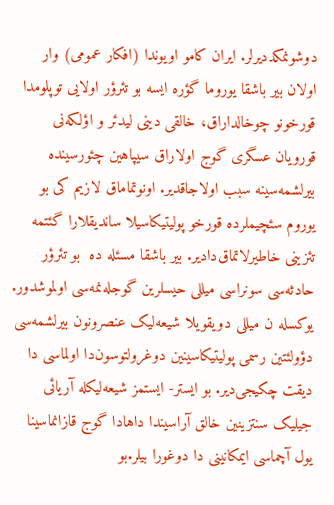دوشونمکددیرلر. ایران کامو اویو‌ندا (افکار عمومی) وار اولان بیر باشقا یوروما گؤره ایسه بو تئرؤر اولایی توپلومدا قورخونو چوخالداراق، خالقی دینی لیدئر و اؤلکه‌نی قورویان عسگری گوج اولاراق سیپاهین چئورسینده بیرلشمه‌سینه سبب اولاجاقدیر. اونوتماماق لازیم کی بو یوروم سئچیملرده قورخو پولیتیکاسیلا ساندیقلارا گئتمه تئزینی خاطیرلاتماق‌دادیر. بیر باشقا مسئله ده  بو تئرؤر حادثه‌سی سونراسی میللی حیسلرین گوجله‌نمه‌سی اولموشدور. یوکسله ن میللی دویقویلا شیعه‌لیک عنصرونون بیرلشمه‌سی دؤولئتین رسمی پولیتیکاسینین دوغرولتوسون‌دا اولماسی دا دیقت چکیجی‌دیر. بو ایستر- ایستمز شیعه‌لیکله آریائی جیلیک سنتزینین خالق آراسیندا داهادا گوج قازانماسینا یول آچماسی ایمکانینی دا دوغورا بیلر.بو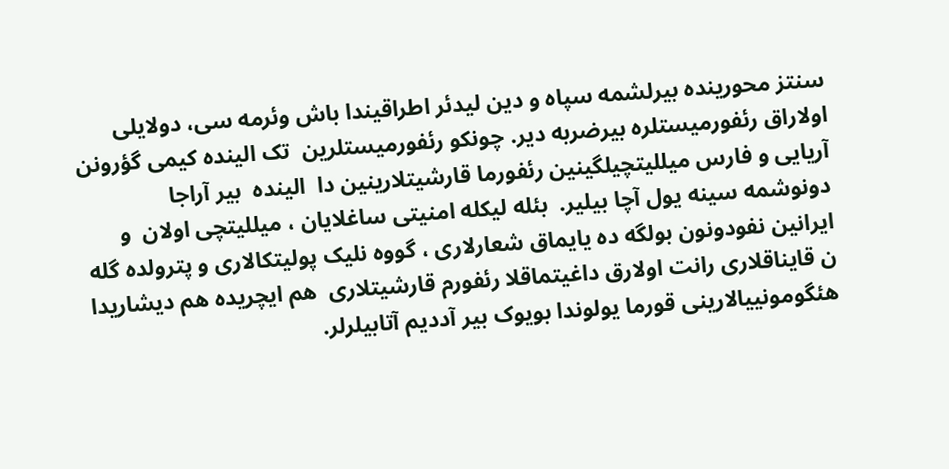سنتز محورینده بیرلشمه سپاه و دین لیدئر اطراقیندا باش وئرمه سی، دولایلی اولاراق رئفورمیستلره بیرضربه دیر. چونکو رئفورمیستلرین  تک الینده کیمی گؤرونن آریایی و فارس میللیتچیلگینین رئفورما قارشیتلارینین دا  الینده  بیر آراجا  دونوشمه سینه یول آچا بیلیر.  بئله لیکله امنیتی ساغلایان ، میللیتچی اولان  و ایرانین نفودونون بولگه ده یایماق شعارلاری ، گووه نلیک پولیتکالاری و پترولده گله ن قایناقلاری رانت اولارق داغیتماقلا رئفورم قارشیتلاری  هم ایچریده هم دیشاریدا هئگومونییالارینی قورما یولوندا بویوک بیر آددیم آتابیلرلر.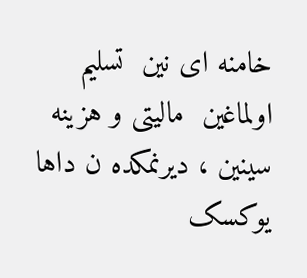خامنه ای نین  تسلیم اولماغین  مالیتی و هزینه سینین ، دیرنمکده ن داها یوکسک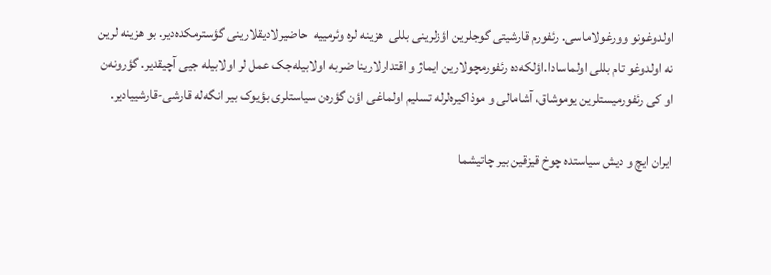اولدوغونو وورغولاماسی. رئفورم قارشیتی گوجلرین اؤزلرینی بللی  هزینه لره وئرمییه  حاضیرلادیقلارینی گؤسترمکده‌دیر. بو هزینه لرین نه اولدوغو تام بللی اولماسادا.اؤلکه‌ده رئفورمچولارین ایماژ و اقتدارلارینا ضربه اولابیله‌جک عمل لر اولابیله جیی آچیقدیر. گؤرونه‌ن او کی رئفورمیستلرین یوموشاق، آشامالی و موذاکیره‌لرله تسلیم اولماغی اؤن گؤره‌ن سیاستلری بؤیوک بیر انگه‌له‌ قارشی-قارشییادیر.

ایران ایچ و دیش سیاستده چوخ قیزقین بیر چاتیشما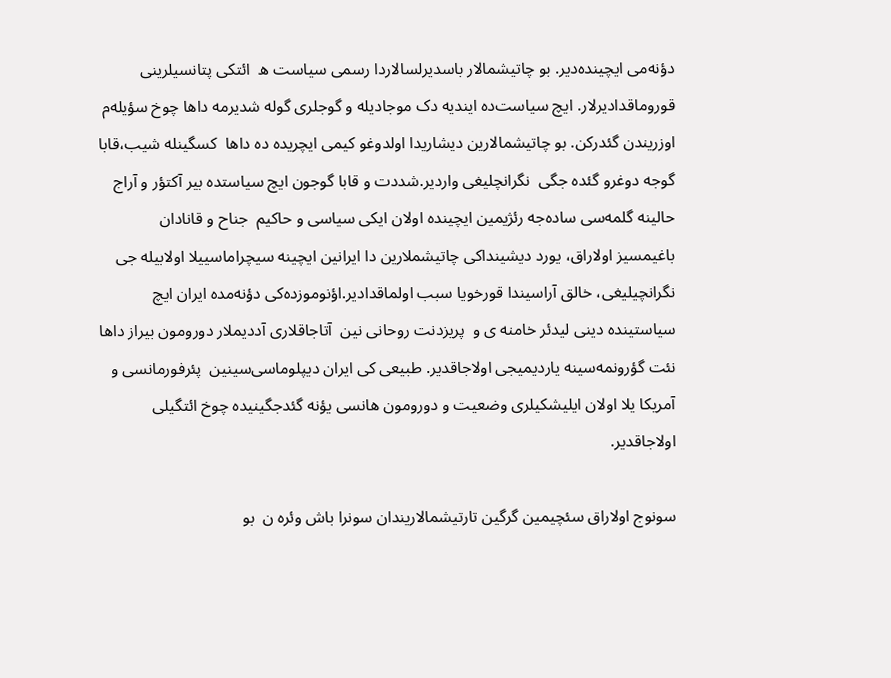دؤنه‌می ایچینده‌دیر. بو چاتیشمالار باسدیرلسالاردا رسمی سیاست ه  ائتکی پتانسیلرینی قوروماقدادیرلار. ایچ سیاست‌ده ایندیه دک موجادیله و گوجلری گوله شدیرمه داها چوخ سؤیله‌م اوزریندن گئدرکن. بو چاتیشمالارین دیشاریدا اولدوغو کیمی ایچریده ده داها  کسگینله شیب،قابا گوجه دوغرو گئده جگی  نگرانچلیغی واردیر.شددت و قابا گوجون ایچ سیاستده بیر آکتؤر و آراج حالینه گلمه‌سی ساده‌جه رئژیمین ایچینده اولان ایکی سیاسی و حاکیم  جناح و قانادان  باغیمسیز اولاراق، یورد دیشینداکی چاتیشملارین دا ایرانین ایچینه سیچراماسییلا اولابیله جی  نگرانچیلیغی، خالق آراسیندا قورخویا سبب اولماقدادیر.اؤنوموزده‌کی دؤنه‌مده ایران ایچ سیاستینده دینی لیدئر خامنه ی و  پریزدنت روحانی نین  آتاجاقلاری آددیملار دورومون بیراز داها نئت گؤرونمه‌سینه یاردیمیجی اولاجاقدیر. طبیعی کی ایران دیپلوماسی‌سینین  پئرفورمانسی و آمریکا یلا اولان ایلیشکیلری وضعیت و دورومون هانسی یؤنه گئدجگینیده چوخ ائتگیلی اولاجاقدیر.

سونوج اولاراق سئچیمین گرگین تارتیشمالاریندان سونرا باش وئره ن  بو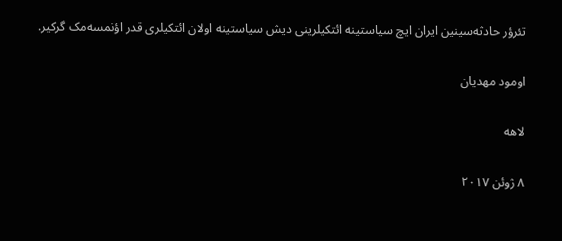تئرؤر حادثه‌سینین ایران ایچ سیاستینه ائتکیلرینی دیش سیاستینه اولان ائتکیلری قدر اؤنمسه‌مک گرکیر.

اومود مهدیان

لاهه

۸ ژوئن ۲۰۱۷